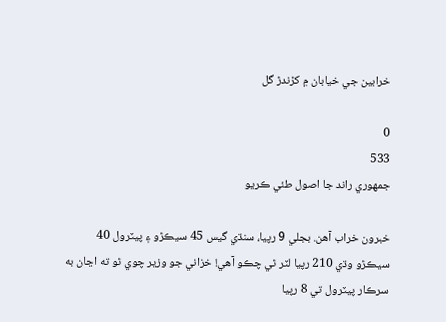خرابين جي خيابان ۾ کڙندڙ گل

0
533
جمهوري راند جا اصول طئي ڪريو

خبرون خراب آهن. بجلي 9 رپيا، سنڌي گيس 45 سيڪڙو ۽ پيٽرول 40 سيڪڙو وڌي 210 رپيا لٽر ٿي چڪو آهي! خزاني جو وزير چوي ٿو ته اڃان به سرڪار پيٽرول تي 8 رپيا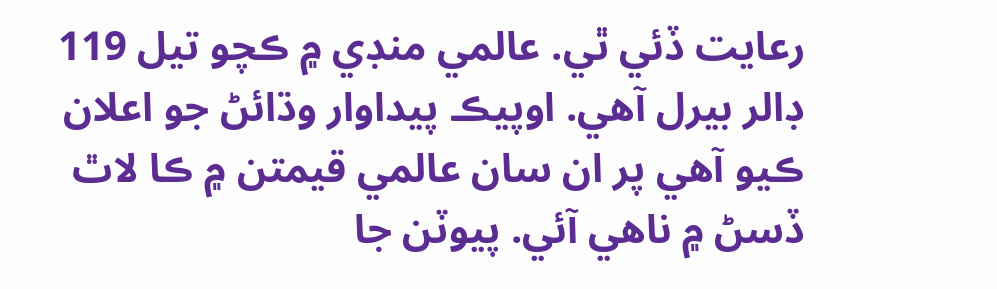رعايت ڏئي ٿي. عالمي منڊي ۾ ڪچو تيل 119 ڊالر بيرل آهي. اوپيڪ پيداوار وڌائڻ جو اعلان ڪيو آهي پر ان سان عالمي قيمتن ۾ ڪا لاٿ ڏسڻ ۾ ناهي آئي. پيوٽن جا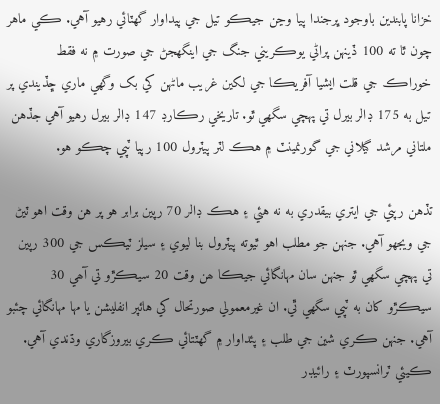خزانا پابندين باوجود ڀرجندا پيا وڃن جيڪو تيل جي پيداوار گهٽائي رهيو آهي. ڪي ماهر چون ٿا ته 100 ڏينهن پراڻي يوڪريني جنگ جي اينگهجڻ جي صورت ۾ نه فقط خوراڪ جي قلت ايشيا آفريڪا جي لکين غريب ماڻهن کي بک وگهي ماري ڇڏيندي پر تيل به 175 ڊالر بيرل تي پهچي سگهي ٿو. تاريخي رڪارڊ 147 ڊالر بيرل رهيو آهي جڏهن ملتاني مرشد گيلاني جي گورنمينٽ ۾ هڪ لٽر پيٽرول 100 رپيا ٽپي چڪو هو.

تڏهن رپئي جي ايتري بيقدري به نه هئي ۽ هڪ ڊالر 70 رپين برابر هو پر هن وقت اهو ٽيڻ جي ويجهو آهي. جنهن جو مطلب اهو ٿيوته پيٽرول بنا ليوي ۽ سيلز ٽيڪس جي 300 رپين تي پهچي سگهي ٿو جنهن سان مهانگائي جيڪا ھن وقت 20 سيڪڙو تي آھي 30 سيڪڙو کان به ٽپي سگهي ٿي. ان غيرمعمولي صورتحال کي هائپر انفليشن يا مها مهانگائي چئبو آهي. جنهن ڪري شين جي طلب ۽ پئداوار ۾ گهٽتائي ڪري بيروزگاري وڌندي آهي. ڪيئي ٽرانسپورٽ ۽ رائيڊر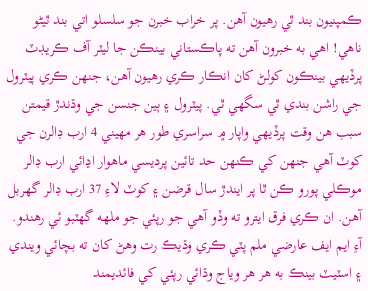ڪمپنيون بند ٿي رهيون آهن. پر خراب خبرن جو سلسلو اتي بند ٿيڻو ناهي! اهي به خبرون آهن ته پاڪستاني بينڪن جا ليٽر آف ڪريڊٽ پرڏيهي بينڪون کولڻ کان انڪار ڪري رهيون آهن، جنهن ڪري پيٽرول جي راشن بندي ٿي سگهي ٿي. پيٽرول ۽ ٻين جنسن جي وڌندڙ قيمتن سبب هن وقت پرڏيهي واپار ۾ سراسري طور هر مهيني 4 ارب ڊالرن جي کوٽ آهي جنهن کي ڪنهن حد تائين پرديسي ماهوار اڍائي ارب ڊالر موڪلي پورو ڪن ٿا پر ايندڙ سال قرضن ۽ کوٽ لاءِ 37 ارب ڊالر گهربل آهن. ان ڪري فرق ايترو ته وڏو آهي جو رپئي جو ملھه گهٽبو ئي رهندو. آءِ ايم ايف عارضي ملم پٽي ڪري وڌيڪ رت وهڻ کان ته بچائي ويندي ۽ اسٽيٽ بينڪ به هر هر وياج وڌائي رپئي کي فائديمند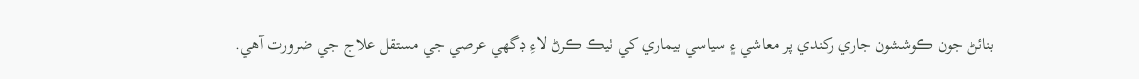بنائڻ جون ڪوششون جاري رکندي پر معاشي ۽ سياسي بيماري کي ٺيڪ ڪرڻ لاءِ ڊگهي عرصي جي مستقل علاج جي ضرورت آهي.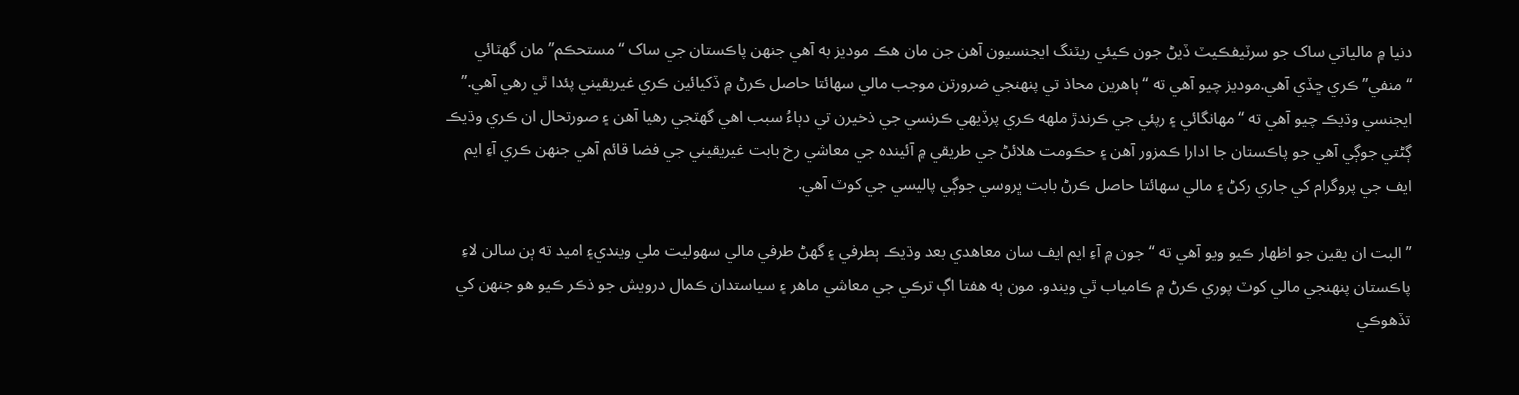دنيا ۾ مالياتي ساک جو سرٽيفڪيٽ ڏيڻ جون ڪيئي ريٽنگ ايجنسيون آهن جن مان هڪ موديز به آهي جنهن پاڪستان جي ساک “مستحڪم” مان گهٽائي “منفي” ڪري ڇڏي آهي.موديز چيو آهي ته “ٻاهرين محاذ تي پنهنجي ضرورتن موجب مالي سهائتا حاصل ڪرڻ ۾ ڏکيائين ڪري غيريقيني پئدا ٿي رهي آهي.” ايجنسي وڌيڪ چيو آهي ته “مهانگائي ۽ رپئي جي ڪرندڙ ملھه ڪري پرڏيهي ڪرنسي جي ذخيرن تي دٻاءُ سبب اهي گهٽجي رهيا آهن ۽ صورتحال ان ڪري وڌيڪ ڳڻتي جوڳي آهي جو پاڪستان جا ادارا ڪمزور آهن ۽ حڪومت هلائڻ جي طريقي ۾ آئينده جي معاشي رخ بابت غيريقيني جي فضا قائم آهي جنهن ڪري آءِ ايم ايف جي پروگرام کي جاري رکڻ ۽ مالي سهائتا حاصل ڪرڻ بابت ڀروسي جوڳي پاليسي جي کوٽ آهي.

” البت ان يقين جو اظهار ڪيو ويو آهي ته “جون ۾ آءِ ايم ايف سان معاهدي بعد وڌيڪ ٻطرفي ۽ گهڻ طرفي مالي سهوليت ملي ويندي۽ اميد ته ٻن سالن لاءِ پاڪستان پنهنجي مالي کوٽ پوري ڪرڻ ۾ ڪامياب ٿي ويندو. مون ٻه هفتا اڳ ترڪي جي معاشي ماهر ۽ سياستدان ڪمال درويش جو ذڪر ڪيو هو جنهن کي تڏهوڪي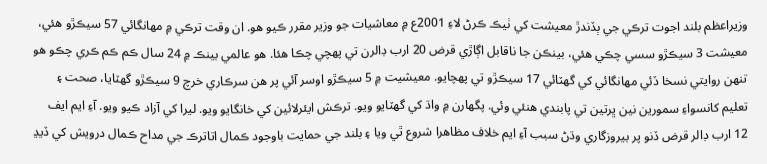وزيراعظم بلند اجوت ترڪي جي ٻڏندڙ معيشت کي ٺيڪ ڪرڻ لاءِ 2001ع ۾ معاشيات جو وزير مقرر ڪيو هو. ان وقت ترڪي ۾ مهانگائي 57 سيڪڙو هئي، معيشت 3 سيڪڙو سسي چڪي هئي، بينڪن جا ناقابل اڳاڙي قرض 20 ارب ڊالرن تي پهچي چڪا هئا. هو عالمي بينڪ ۾ 24 سال ڪم ڪم ڪري چڪو هو تنهن روايتي نسخا ڏئي مهانگائي کي گهٽائي 17 سيڪڙو تي پهچايو. معيشيت ۾ 5 سيڪڙو اوسر آئي پر هن سرڪاري خرچ 9 سيڪڙو گهٽايا، صحت ۽ تعليم کانسواءِ سمورين نين ڀرتين تي پابندي هنئي وئي. پگهارن ۾ واڌ کي گهٽايو ويو. ترڪش ايئرلائين کي خانگايو ويو. ليرا کي آزاد ڪيو ويو. آءِ ايم ايف 12 ارب ڊالر قرض ڏنو پر بيروزگاري وڌڻ سبب آءِ ايم خلاف مظاهرا شروع ٿي ويا ۽ بلند جي حمايت باوجود ڪمال اتاترڪ جي مداح ڪمال درويش کي ڏيڍ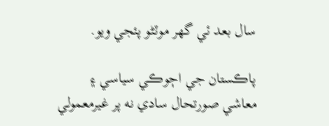سال بعد ئي گهر موٽڻو پئجي ويو.

پاڪستان جي اڄوڪي سياسي ۽ معاشي صورتحال سادي نه پر غيرمعمولي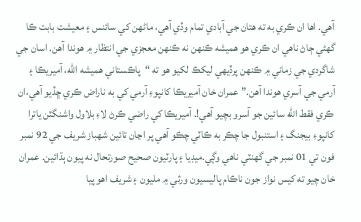آهي. اها ان ڪري به ته هتان جي آبادي تمام وڏي آهي، ماڻهن کي سائنس ۽ معيشت بابت ڪا گهڻي ڄاڻ ناهي ان ڪري هو هميشه ڪنهن نه ڪنهن معجزي جي انتظار ۾ هوندا آهن. اسان جي شاگردي جي زماني ۾ ڪنهن پرڏيهي ليکڪ لکيو هو ته “پاڪستاني هميشه الله، آميريڪا ۽ آرمي جي آسري هوندا آهن.” عمران خان آميريڪا کانپوءِ آرمي کي به ناراض ڪري ڇڏيو آهي،ان ڪري فقط الله سائين جو آسرو بچيو آهي!. آميريڪا کي راضي ڪرڻ لاءِ بلاول واشنگٽن ياترا کانپوءِ بيجنگ ۽ استنبول جا چڪر به ڪاٽي چڪو آهي پر اڃان تائين شهباز شريف جي 92 نمبر فون تي 01 نمبر جي گهنٽي ناهي وڳي.ميڊيا ۽ پارٽيون صحيح صورتحال نه پيون ٻڌائين. عمران خان چيو ته کيس نواز جون ناڪام پاليسيون ورثي ۾ مليون ۽ شريف اهو پيا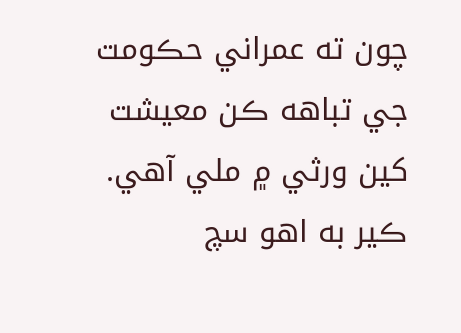چون ته عمراني حڪومت جي تباهه ڪن معيشت کين ورثي ۾ ملي آهي. ڪير به اهو سچ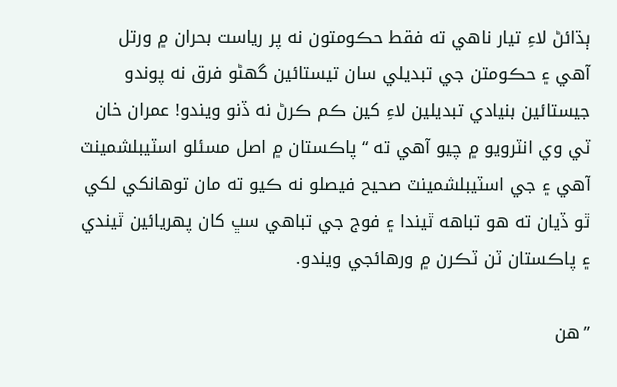ٻڌائڻ لاءِ تيار ناهي ته فقط حڪومتون نه پر رياست بحران ۾ ورتل آهي ۽ حڪومتن جي تبديلي سان تيستائين گهڻو فرق نه پوندو جيستائين بنيادي تبديلين لاءِ کين ڪم ڪرڻ نه ڏنو ويندو! عمران خان ٽي وي انٽرويو ۾ چيو آهي ته “پاڪستان ۾ اصل مسئلو اسٽيبلشمينٽ آهي ۽ جي اسٽيبلشمينٽ صحيح فيصلو نه ڪيو ته مان توهانکي لکي ٿو ڏيان ته هو تباھه ٿيندا ۽ فوج جي تباهي سڀ کان پهريائين ٿيندي ۽ پاڪستان ٽن ٽڪرن ۾ ورهائجي ويندو.

”هن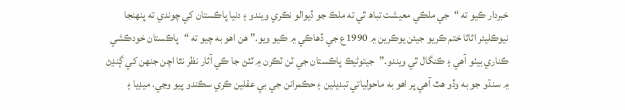خبردار ڪيو ته “جي ملڪي معيشت تباھ ٿي ته ملڪ جو ڏيوالو نڪري ويندو ۽ دنيا پاڪستان کي چوندي ته پنهنجا نيوڪليئر اثاثا ختم ڪريو جيئن يوڪرين ۾ 1990ع جي ڏهاڪي ۾ ڪيو ويو.” هن اهو به چيو ته “پاڪستان خودڪشي ڪناري بيٺو آهي ۽ ڪنگال ٿي ويندو.”جيتوڻيڪ پاڪستان جي ٽن ٽڪرن ۾ ٽٽڻ جا ڪي آثار نظر نٿا اچن جنهن کي ڳنڍڻ ۾ سنڌو جو به وڏو هٿ آهي پر اهو به ماحولياتي تبديلين ۽ حڪمرانن جي بي عقلين ڪري سڪندو پيو وڃي. ميڊيا ۽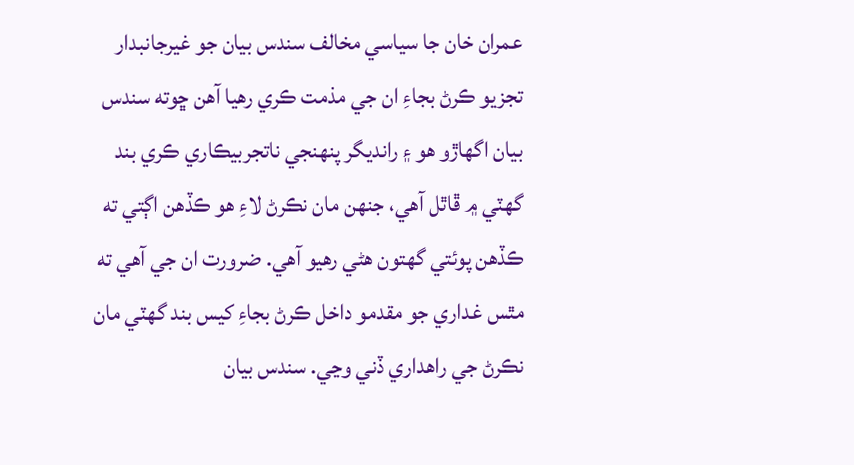عمران خان جا سياسي مخالف سندس بيان جو غيرجانبدار تجزيو ڪرڻ بجاءِ ان جي مذمت ڪري رهيا آهن ڇوته سندس بيان اگهاڙو هو ۽ رانديگر پنهنجي ناتجربيڪاري ڪري بند گهٽي ۾ ڦاٿل آهي، جنهن مان نڪرڻ لاءِ هو ڪڏهن اڳتي ته ڪڏهن پوئتي گهتون هڻي رهيو آهي. ضرورت ان جي آهي ته مٿس غداري جو مقدمو داخل ڪرڻ بجاءِ کيس بند گهٽي مان نڪرڻ جي راهداري ڏني وڃي. سندس بيان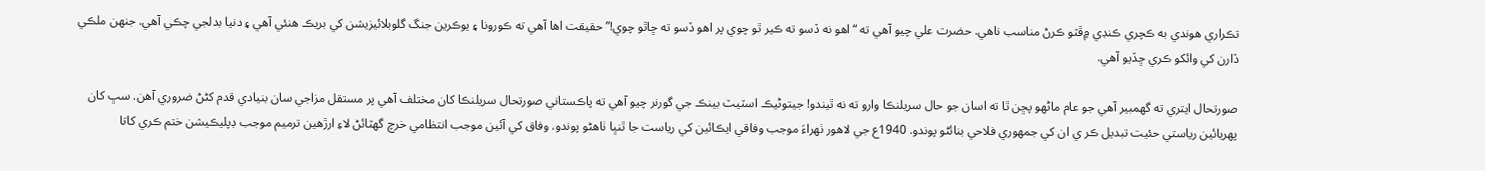تڪراري هوندي به ڪچري ڪنڊي ۾ڦٽو ڪرڻ مناسب ناهي. حضرت علي چيو آهي ته “اهو نه ڏسو ته ڪير ٿو چوي پر اهو ڏسو ته ڇاٿو چوي!” حقيقت اها آهي ته ڪورونا ۽ يوڪرين جنگ گلوبلائيزيشن کي بريڪ هنئي آهي ۽ دنيا بدلجي چڪي آهي. جنهن ملڪي ڏارن کي وائکو ڪري ڇڏيو آهي.

صورتحال ايتري ته گهمبير آهي جو عام ماڻهو پڇن ٿا ته اسان جو حال سريلنڪا وارو ته نه ٿيندو! جيتوڻيڪ اسٽيٽ بينڪ جي گورنر چيو آهي ته پاڪستاني صورتحال سريلنڪا کان مختلف آهي پر مستقل مزاجي سان بنيادي قدم کڻڻ ضروري آهن. سڀ کان پهريائين رياستي حئيت تبديل ڪر ي ان کي جمهوري فلاحي بنائڻو پوندو. 1940ع جي لاهور ٺهراءَ موجب وفاقي ايڪائين کي رياست جا ٿنڀا ٺاهڻو پوندو. وفاق کي آئين موجب انتظامي خرچ گهٽائڻ لاءِ ارڙهين ترميم موجب ڊپليڪيشن ختم ڪري کاتا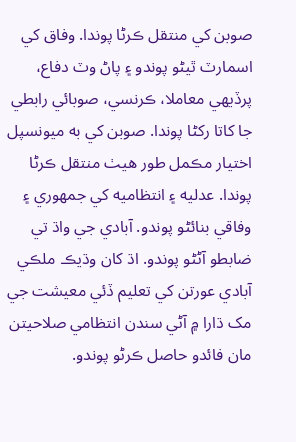صوبن کي منتقل ڪرڻا پوندا. وفاق کي اسمارٽ ٿيڻو پوندو ۽ پاڻ وٽ دفاع، پرڏيهي معاملا، ڪرنسي، صوبائي رابطي جا کاتا رکڻا پوندا. صوبن کي به ميونسپل اختيار مڪمل طور هيٺ منتقل ڪرڻا پوندا. عدليه ۽ انتظاميه کي جمهوري ۽ وفاقي بنائڻو پوندو. آبادي جي واڌ تي ضابطو آڻڻو پوندو. اڌ کان وڌيڪ ملڪي آبادي عورتن کي تعليم ڏئي معيشت جي مک ڌارا ۾ آڻي سندن انتظامي صلاحيتن مان فائدو حاصل ڪرڻو پوندو.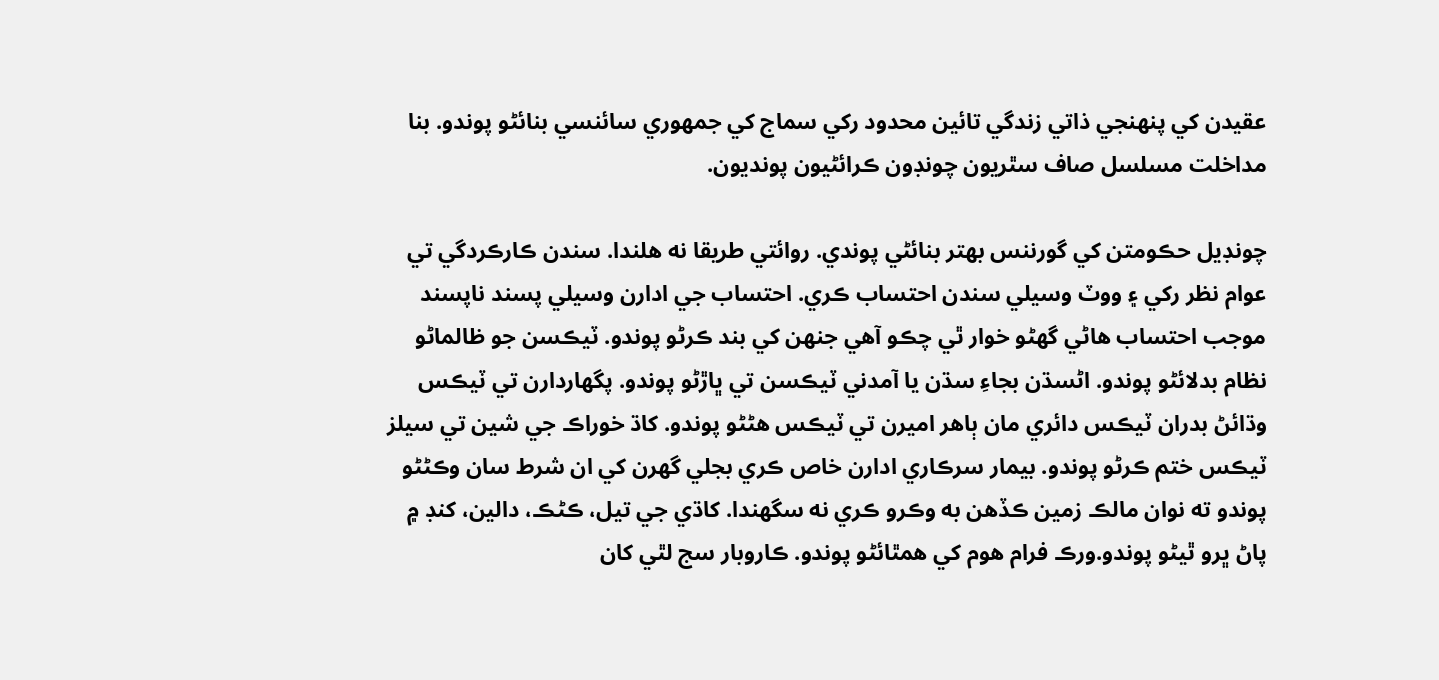عقيدن کي پنهنجي ذاتي زندگي تائين محدود رکي سماج کي جمهوري سائنسي بنائڻو پوندو. بنا مداخلت مسلسل صاف سٿريون چونڊون ڪرائڻيون پونديون.

چونڊيل حڪومتن کي گورننس بهتر بنائڻي پوندي. روائتي طريقا نه هلندا. سندن ڪارڪردگي تي عوام نظر رکي ۽ ووٽ وسيلي سندن احتساب ڪري. احتساب جي ادارن وسيلي پسند ناپسند موجب احتساب هاڻي گهڻو خوار ٿي چڪو آهي جنهن کي بند ڪرڻو پوندو. ٽيڪسن جو ظالماڻو نظام بدلائڻو پوندو. اڻسڌن بجاءِ سڌن يا آمدني ٽيڪسن تي ڀاڙڻو پوندو. پگهاردارن تي ٽيڪس وڌائڻ بدران ٽيڪس دائري مان ٻاهر اميرن تي ٽيڪس هڻڻو پوندو. کاڌ خوراڪ جي شين تي سيلز ٽيڪس ختم ڪرڻو پوندو. بيمار سرڪاري ادارن خاص ڪري بجلي گهرن کي ان شرط سان وڪڻڻو پوندو ته نوان مالڪ زمين ڪڏهن به وڪرو ڪري نه سگهندا. کاڌي جي تيل، ڪڻڪ، دالين، کنڊ ۾ پاڻ ڀرو ٿيڻو پوندو.ورڪ فرام هوم کي همٿائڻو پوندو. ڪاروبار سج لٿي کان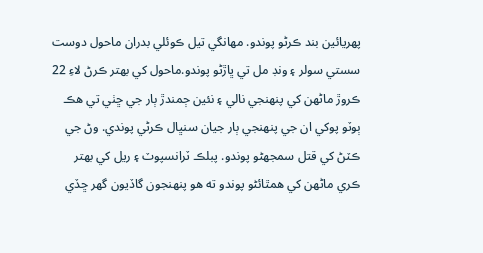پهريائين بند ڪرڻو پوندو. مهانگي تيل ڪوئلي بدران ماحول دوست سستي سولر ۽ ونڊ مل تي ڀاڙڻو پوندو.ماحول کي بهتر ڪرڻ لاءِ 22 ڪروڙ ماڻهن کي پنهنجي نالي ۽ نئين ڄمندڙ ٻار جي ڇٺي تي هڪ ٻوٽو پوکي ان جي پنهنجي ٻار جيان سنڀال ڪرڻي پوندي. وڻ جي ڪٽڻ کي قتل سمجهڻو پوندو. پبلڪ ٽرانسپوٽ ۽ ريل کي بهتر ڪري ماڻهن کي همٿائڻو پوندو ته هو پنهنجون گاڏيون گهر ڇڏي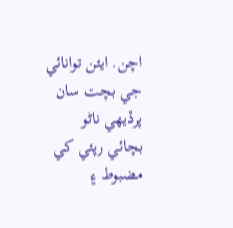اچن. ايئن توانائي جي بچت سان پرڏيهي ناڻو بچائي رپئي کي مضبوط ۽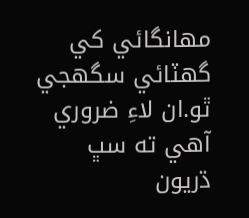مهانگائي کي گهٽائي سگهجي ٿو.ان لاءِ ضروري آهي ته سڀ ڌريون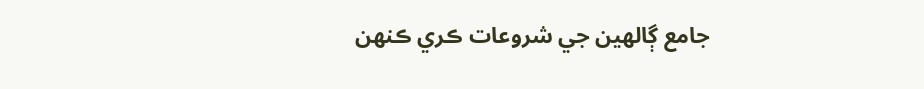جامع ڳالهين جي شروعات ڪري ڪنهن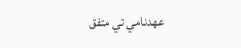عهدنامي تي متفق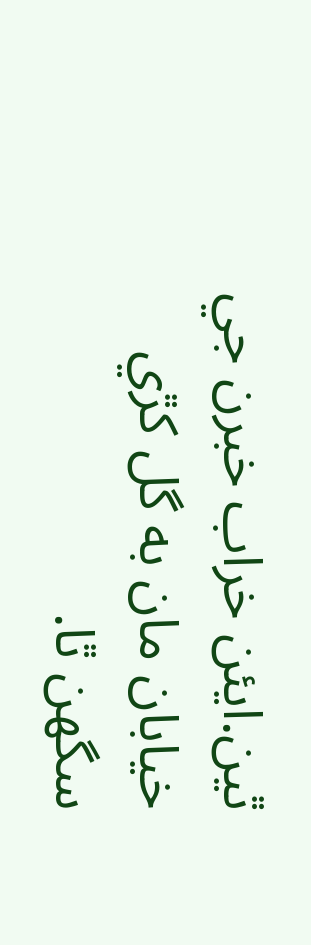ٿين.ايئن خراب خبرن جي خيابان مان به گل کڙي سگهن ٿا.